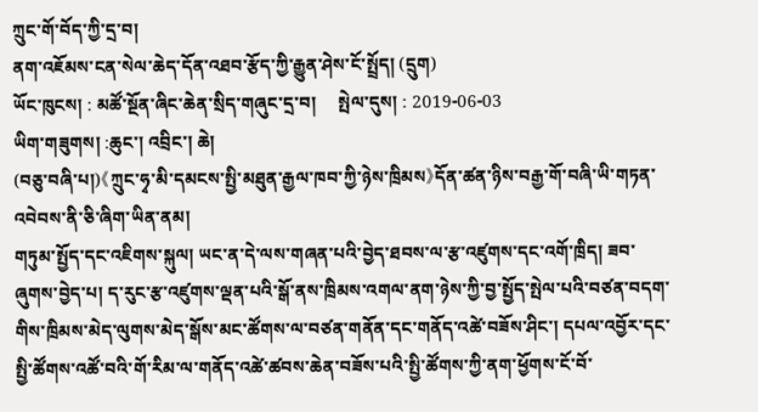ཀྲུང་གོ་བོད་ཀྱི་དྲ་བ།
ནག་འཇོམས་ངན་སེལ་ཆེད་དོན་འཐབ་རྩོད་ཀྱི་རྒྱུན་ཤེས་ངོ་སྤྲོད། (དྲུག)
ཡོང་ཁུངས། : མཚོ་སྔོན་ཞིང་ཆེན་སྲིད་གཞུང་དྲ་བ།     སྤེལ་དུས། : 2019-06-03
ཡིག་གཟུགས། :ཆུང་། འབྲིང་། ཆེ།
(བཅུ་བཞི་པ།)《ཀྲུང་ཧྭ་མི་དམངས་སྤྱི་མཐུན་རྒྱལ་ཁབ་ཀྱི་ཉེས་ཁྲིམས》དོན་ཚན་ཉིས་བརྒྱ་གོ་བཞི་ཡི་གཏན་འབེབས་ནི་ཅི་ཞིག་ཡིན་ནམ།
གཏུམ་སྤྱོད་དང་འཇིགས་སྐུལ། ཡང་ན་དེ་ལས་གཞན་པའི་བྱེད་ཐབས་ལ་རྩ་འཛུགས་དང་འགོ་ཁྲིད། ཟབ་ཞུགས་བྱེད་པ། ད་རུང་རྩ་འཛུགས་ལྡན་པའི་སྒོ་ནས་ཁྲིམས་འགལ་ནག་ཉེས་ཀྱི་བྱ་སྤྱོད་སྤེལ་པའི་བཙན་བདག་གིས་ཁྲིམས་མེད་ལུགས་མེད་སྒོས་མང་ཚོགས་ལ་བཙན་གནོན་དང་གནོད་འཚེ་བཟོས་ཤིང་། དཔལ་འབྱོར་དང་སྤྱི་ཚོགས་འཚོ་བའི་གོ་རིམ་ལ་གནོད་འཚེ་ཚབས་ཆེན་བཟོས་པའི་སྤྱི་ཚོགས་ཀྱི་ནག་ཕྱོགས་ངོ་བོ་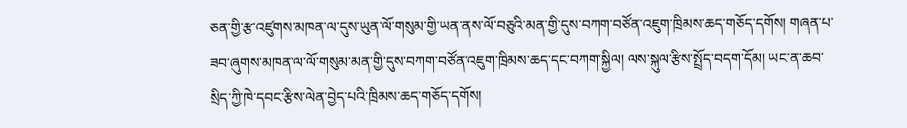ཅན་གྱི་རྩ་འཛུགས་མཁན་ལ་དུས་ཡུན་ལོ་གསུམ་གྱི་ཡན་ནས་ལོ་བཅུའི་མན་གྱི་དུས་བཀག་བཙོན་འཇུག་ཁྲིམས་ཆད་གཅོད་དགོས། གཞན་པ་ཟབ་ཞུགས་མཁན་ལ་ལོ་གསུམ་མན་གྱི་དུས་བཀག་བཙོན་འཇུག་ཁྲིམས་ཆད་དང་བཀག་སྐྱིལ། ལས་སྐུལ་རྩིས་སྤྲོད་བདག་དོམ། ཡང་ན་ཆབ་སྲིད་ཀྱི་ཁེ་དབང་རྩིས་ལེན་བྱེད་པའི་ཁྲིམས་ཆད་གཅོད་དགོས།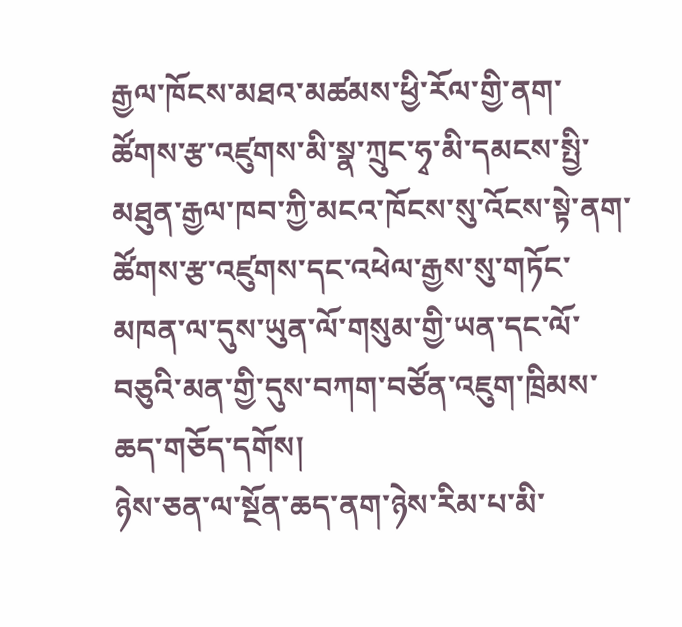རྒྱལ་ཁོངས་མཐའ་མཚམས་ཕྱི་རོལ་གྱི་ནག་ཚོགས་རྩ་འཛུགས་མི་སྣ་ཀྲུང་ཧྭ་མི་དམངས་སྤྱི་མཐུན་རྒྱལ་ཁབ་ཀྱི་མངའ་ཁོངས་སུ་འོངས་སྟེ་ནག་ཚོགས་རྩ་འཛུགས་དང་འཕེལ་རྒྱས་སུ་གཏོང་མཁན་ལ་དུས་ཡུན་ལོ་གསུམ་གྱི་ཡན་དང་ལོ་བཅུའི་མན་གྱི་དུས་བཀག་བཙོན་འཇུག་ཁྲིམས་ཆད་གཅོད་དགོས།
ཉེས་ཅན་ལ་སྔོན་ཆད་ནག་ཉེས་རིམ་པ་མི་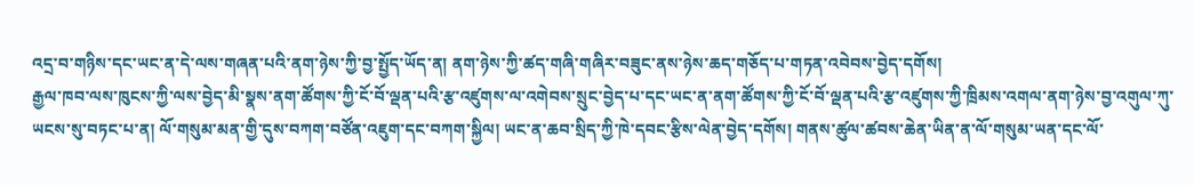འདྲ་བ་གཉིས་དང་ཡང་ན་དེ་ལས་གཞན་པའི་ནག་ཉེས་ཀྱི་བྱ་སྤྱོད་ཡོད་ན། ནག་ཉེས་ཀྱི་ཚད་གཞི་གཞིར་བཟུང་ནས་ཉེས་ཆད་གཅོད་པ་གཏན་འབེབས་བྱེད་དགོས།
རྒྱལ་ཁབ་ལས་ཁུངས་ཀྱི་ལས་བྱེད་མི་སྣས་ནག་ཚོགས་ཀྱི་ངོ་བོ་ལྡན་པའི་རྩ་འཛུགས་ལ་འགེབས་སྲུང་བྱེད་པ་དང་ཡང་ན་ནག་ཚོགས་ཀྱི་ངོ་བོ་ལྡན་པའི་རྩ་འཛུགས་ཀྱི་ཁྲིམས་འགལ་ནག་ཉེས་བྱ་འགུལ་ཀུ་ཡངས་སུ་བཏང་པ་ན། ལོ་གསུམ་མན་གྱི་དུས་བཀག་བཙོན་འཇུག་དང་བཀག་སྐྱིལ། ཡང་ན་ཆབ་སྲིད་ཀྱི་ཁེ་དབང་རྩིས་ལེན་བྱེད་དགོས། གནས་ཚུལ་ཚབས་ཆེན་ཡིན་ན་ལོ་གསུམ་ཡན་དང་ལོ་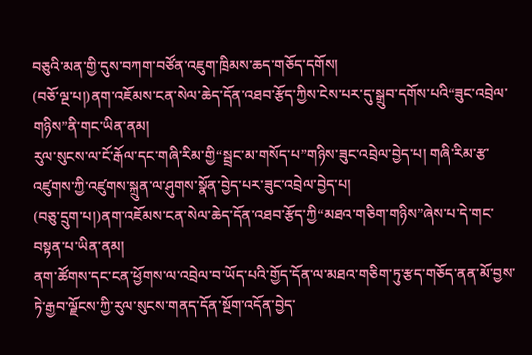བཅུའི་མན་གྱི་དུས་བཀག་བཙོན་འཇུག་ཁྲིམས་ཆད་གཅོད་དགོས།
(བཅོ་ལྔ་པ།)ནག་འཇོམས་ངན་སེལ་ཆེད་དོན་འཐབ་རྩོད་ཀྱིས་ངེས་པར་དུ་སྒྲུབ་དགོས་པའི“ཟུང་འབྲེལ་གཉིས”ནི་གང་ཡིན་ནམ།
རུལ་སུངས་ལ་ངོ་རྒོལ་དང་གཞི་རིམ་གྱི“སྦྲང་མ་གསོད་པ”གཉིས་ཟུང་འབྲེལ་བྱེད་པ། གཞི་རིམ་རྩ་འཛུགས་ཀྱི་འཛུགས་སྐྲུན་ལ་ཤུགས་སྣོན་བྱེད་པར་ཟུང་འབྲེལ་བྱེད་པ།
(བཅུ་དྲུག་པ།)ནག་འཇོམས་ངན་སེལ་ཆེད་དོན་འཐབ་རྩོད་ཀྱི“མཐའ་གཅིག་གཉིས”ཞེས་པ་དེ་གང་བསྟན་པ་ཡིན་ནམ།
ནག་ཚོགས་དང་ངན་ཕྱོགས་ལ་འབྲེལ་བ་ཡོད་པའི་གྱོད་དོན་ལ་མཐའ་གཅིག་ཏུ་རྩད་གཅོད་ནན་མོ་བྱས་ཏེ་རྒྱབ་ལྗོངས་ཀྱི་རུལ་སུངས་གནད་དོན་སྔོག་འདོན་བྱེད་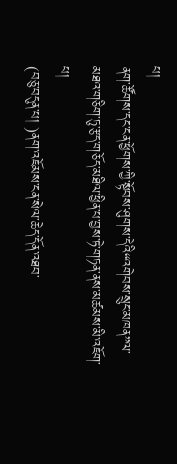པ།
ནག་ཚོགས་དང་ངན་ཕྱོགས་ཀྱི་སྟོབས་ཤུགས་དེའི“འགེབས་སྲུང་མཁན”ལ་མཐའ་གཅིག་ཏུ་རྩད་གཅོད་མཐིལ་ཕྱིན་པ་བྱས་ཏེ་གཏན་ནས་མཚམས་མི་འཇོག་པ།
(བཅུ་བདུན་པ། )ནག་འཇོམས་ངན་སེལ་ཆེད་དོན་འཐབ་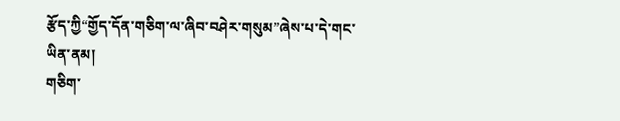རྩོད་ཀྱི“གྱོད་དོན་གཅིག་ལ་ཞིབ་བཤེར་གསུམ”ཞེས་པ་དེ་གང་ཡིན་ནམ།
གཅིག་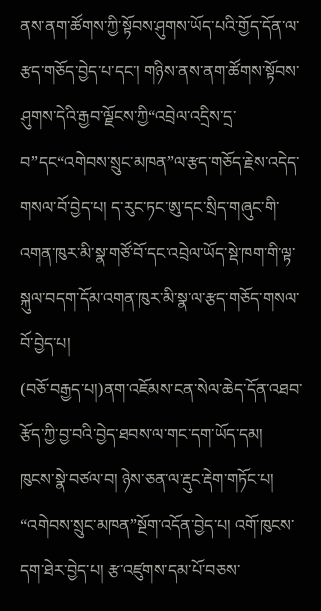ནས་ནག་ཚོགས་ཀྱི་སྟོབས་ཤུགས་ཡོད་པའི་གྱོད་དོན་ལ་རྩད་གཅོད་བྱེད་པ་དང་། གཉིས་ནས་ནག་ཚོགས་སྟོབས་ཤུགས་དེའི་རྒྱབ་ལྗོངས་ཀྱི“འབྲེལ་འདྲིས་དྲ་བ”དང“འགེབས་སྲུང་མཁན”ལ་རྩད་གཅོད་རྗེས་འདེད་གསལ་བོ་བྱེད་པ། ད་རུང་ཏང་ཨུ་དང་སྲིད་གཞུང་གི་འགན་ཁུར་མི་སྣ་གཙོ་བོ་དང་འབྲེལ་ཡོད་སྡེ་ཁག་གི་ལྟ་སྐུལ་བདག་དོམ་འགན་ཁུར་མི་སྣ་ལ་རྩད་གཅོད་གསལ་བོ་བྱེད་པ།
(བཅོ་བརྒྱད་པ།)ནག་འཇོམས་ངན་སེལ་ཆེད་དོན་འཐབ་རྩོད་ཀྱི་བྱ་བའི་བྱེད་ཐབས་ལ་གང་དག་ཡོད་དམ།
ཁུངས་སྣེ་བཙལ་བ། ཉེས་ཅན་ལ་རྡུང་རྡེག་གཏོང་པ། “འགེབས་སྲུང་མཁན”སྔོག་འདོན་བྱེད་པ། འགོ་ཁུངས་དག་ཐེར་བྱེད་པ། རྩ་འཛུགས་དམ་པོ་བཅས་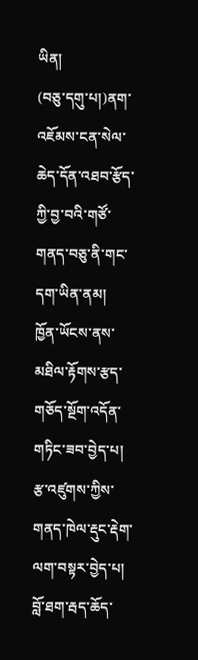ཡིན།
(བཅུ་དགུ་པ།)ནག་འཇོམས་ངན་སེལ་ཆེད་དོན་འཐབ་རྩོད་ཀྱི་བྱ་བའི་གཙོ་གནད་བཅུ་ནི་གང་དག་ཡིན་ནམ།
ཁྱོན་ཡོངས་ནས་མཐིལ་རྟོགས་རྩད་གཅོད་སྔོག་འདོན་གཏིང་ཟབ་བྱེད་པ། རྩ་འཛུགས་ཀྱིས་གནད་ཁེལ་རྡུང་རྡེག་ལག་བསྟར་བྱེད་པ། བློ་ཐག་རྦད་ཆོད་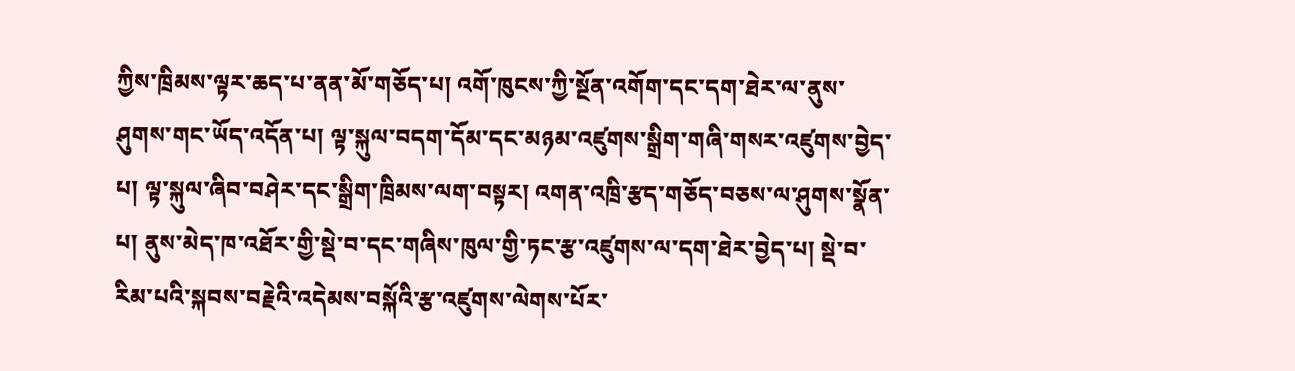ཀྱིས་ཁྲིམས་ལྟར་ཆད་པ་ནན་མོ་གཅོད་པ། འགོ་ཁུངས་ཀྱི་སྔོན་འགོག་དང་དག་ཐེར་ལ་ནུས་ཤུགས་གང་ཡོད་འདོན་པ། ལྟ་སྐུལ་བདག་དོམ་དང་མཉམ་འཛུགས་སྒྲིག་གཞི་གསར་འཛུགས་བྱེད་པ། ལྟ་སྐུལ་ཞིབ་བཤེར་དང་སྒྲིག་ཁྲིམས་ལག་བསྟར། འགན་འཁྲི་རྩད་གཅོད་བཅས་ལ་ཤུགས་སྣོན་པ། ནུས་མེད་ཁ་འཐོར་གྱི་སྡེ་བ་དང་གཞིས་ཁུལ་གྱི་ཏང་རྩ་འཛུགས་ལ་དག་ཐེར་བྱེད་པ། སྡེ་བ་རིམ་པའི་སྐབས་བརྗེའི་འདེམས་བསྐོའི་རྩ་འཛུགས་ལེགས་པོར་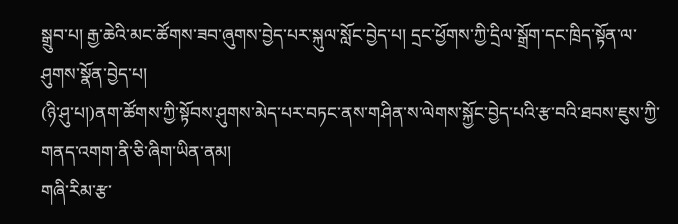སྒྲུབ་པ། རྒྱ་ཆེའི་མང་ཚོགས་ཟབ་ཞུགས་བྱེད་པར་སྐུལ་སློང་བྱེད་པ། དྲང་ཕྱོགས་ཀྱི་དྲིལ་སྒྲོག་དང་ཁྲིད་སྟོན་ལ་ཤུགས་སྣོན་བྱེད་པ།
(ཉི་ཤུ་པ།)ནག་ཚོགས་ཀྱི་སྟོབས་ཤུགས་མེད་པར་བཏང་ནས་གཤིན་ས་ལེགས་སྐྱོང་བྱེད་པའི་རྩ་བའི་ཐབས་ཇུས་ཀྱི་གནད་འགག་ནི་ཅི་ཞིག་ཡིན་ནམ།
གཞི་རིམ་རྩ་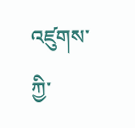འཛུགས་ཀྱི་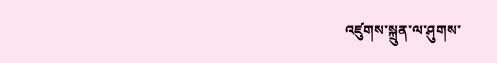འཛུགས་སྐྲུན་ལ་ཤུགས་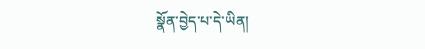སྣོན་བྱེད་པ་དེ་ཡིན།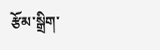རྩོམ་སྒྲིག་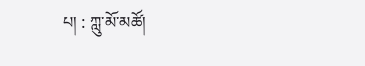པ། : ཀླུ་མོ་མཚོ།